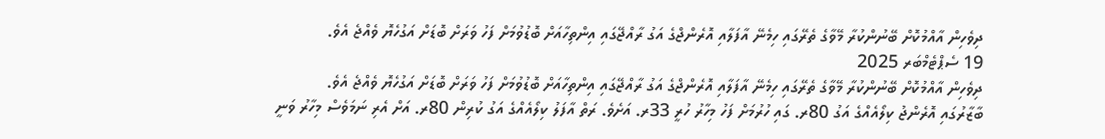ދިވެހިން އާއްމުކޮށް ބޭނުންކުރާ މޭވާގެ ތެރޭގައި ހިމެނޭ އާފަލާއި އޮރެންޖްގެ އަގު ރާއްޖޭގައި އިންތިހާއަށް ބޮޑުވުމަށް ފަހު ވަރަށް ބޮޑަށް އަގުހެޔޮ ވެއްޖެ އެވެ.
19 ސެޕްޓެމްބަރ 2025
ދިވެހިން އާއްމުކޮށް ބޭނުންކުރާ މޭވާގެ ތެރޭގައި ހިމެނޭ އާފަލާއި އޮރެންޖްގެ އަގު ރާއްޖޭގައި އިންތިހާއަށް ބޮޑުވުމަށް ފަހު ވަރަށް ބޮޑަށް އަގުހެޔޮ ވެއްޖެ އެވެ.
ބާޒާރުގައި އޮރެންޖު ކިލޯއެއްގެ އަގު 80ރ. ގައި ހުރުމަށް ފަހު މިހާރު ހުރީ 33ރ. އަށެވެ. ރަތް އާފަލު ކިލޯއެއްގެ އަގު ކުރިން 80ރ. އަށް އެރި ނަމަވެސް މިހާރު ވަނީ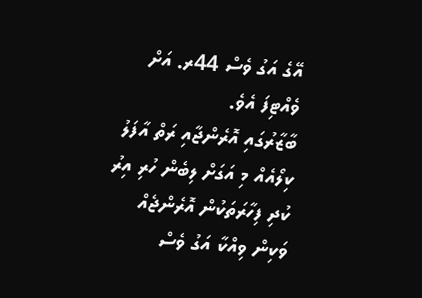އޭގެ އަގު ވެސް 44ރ. އަށް ވެއްޓިފަ އެވެ.
ބާޒާރުގައި އޮރެންޖާއި ރަތް އާފަލު ކިލޯއެއް މި އަގަށް ލިބެން ހުރި އިރު ކުދި ފިހާރަތަކުން އޮރެންޖެއް ވަކިން ވިއްކާ އަގު ވެސް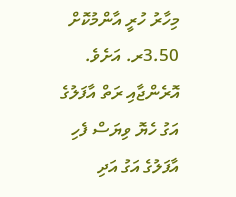މިހާރު ހުރީ އާންމުކޮށް 3.50ރ. އަށެވެ.
އޮރެންޖާއި ރަތް އާފަލުގެ އަގު ހެޔޮ ވިޔަސް ފެހި އާފަލުގެ އަގު އަދި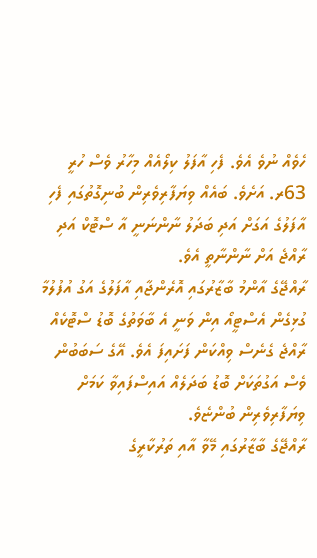ހެވެއް ނުވެ އެވެ. ފެހި އާފަލު ކިލޯއެއް މިހާރު ވެސް ހުރީ 63ރ. އަށެވެ. ބައެއް ވިޔަފާރިވެރިން ބުނިގޮތުގައި ފެހި އާފަލުގެ އަގަށް އަދި ބަދަލު ނާންނަނީ އާ ސްޓޮކް އަދި ރާއްޖެ އަށް ނާންނާތީ އެވެ.
ރާއްޖޭގެ އާންމު ބާޒާރުގައި އޮރެންޖާއި އާފަލުގެ އަގު އުފުލުމާ ގުޅިގެން އެސްޓީއޯ އިން ވަނީ އެ ބާވަތުގެ ބޮޑު ސްޓޮކެއް ރާއްޖެ ގެނެސް ވިއްކަން ފަށައިފަ އެވެ. އޭގެ ސަބަބުން ވެސް އަގުތަކަށް ބޮޑު ބަދަލެއް އައިސްފައިވާ ކަމަށް ވިޔަފާރިވެރިން ބުންޏެވެ.
ރާއްޖޭގެ ބާޒާރުގައި މޭވާ އާއި ތަރުކާރީގެ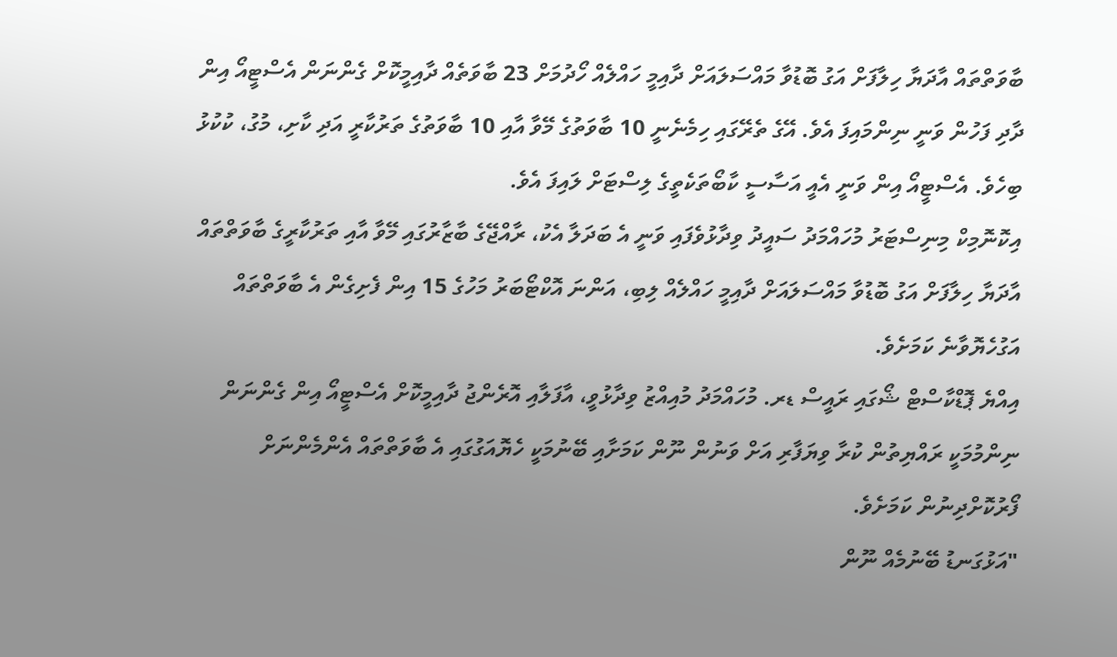ބާވަތްތައް އާދަޔާ ހިލާފަށް އަގު ބޮޑުވާ މައްސަލައަށް ދާއިމީ ހައްލެއް ހޯދުމަށް 23 ބާވަތެއް ދާއިމީކޮށް ގެންނަން އެސްޓީއޯ އިން ދާދި ފަހުން ވަނީ ނިންމައިފަ އެވެ. އޭގެ ތެރޭގައި ހިމެނެނީ 10 ބާވަތުގެ މޭވާ އާއި 10 ބާވަތުގެ ތަރުކާރީ އަދި ކާށި، މުގު، ކުކުޅު ބިހެވެ. އެސްޓީއޯ އިން ވަނީ އެއީ އަސާސީ ކާބޯތަކެތީގެ ލިސްޓަށް ލައިފަ އެވެ.
އިކޮނޮމިކް މިނިސްޓަރު މުހައްމަދު ސައީދު ވިދާޅުވެފައި ވަނީ އެ ބަދަލާ އެކު، ރާއްޖޭގެ ބާޒާރުގައި މޭވާ އާއި ތަރުކާރީގެ ބާވަތްތައް އާދަޔާ ހިލާފަށް އަގު ބޮޑުވާ މައްސަލައަށް ދާއިމީ ހައްލެއް ލިބި، އަންނަ އޮކްޓޯބަރު މަހުގެ 15 އިން ފެށިގެން އެ ބާވަތްތައް އަގުހެޔޮވާނެ ކަމަށެވެ.
އިއްޔެ ޕޮޑްކާސްޓް ޝޯގައި ރައީސް ޑރ. މުހައްމަދު މުއިއްޒު ވިދާޅުވީ، އާފަލާއި އޮރެންޖު ދާއިމީކޮށް އެސްޓީއޯ އިން ގެންނަން ނިންމުމަކީ ރައްޔިތުން ކުރާ ވިޔަފާރި އަށް ވަނުން ނޫން ކަމަށާއި ބޭނުމަކީ ހެޔޮއަގުގައި އެ ބާވަތްތައް އެންމެންނަށް ފޯރުކޮށްދިނުން ކަމަށެވެ.
"އަޅުގަނޑު ބޭނުމެއް ނޫން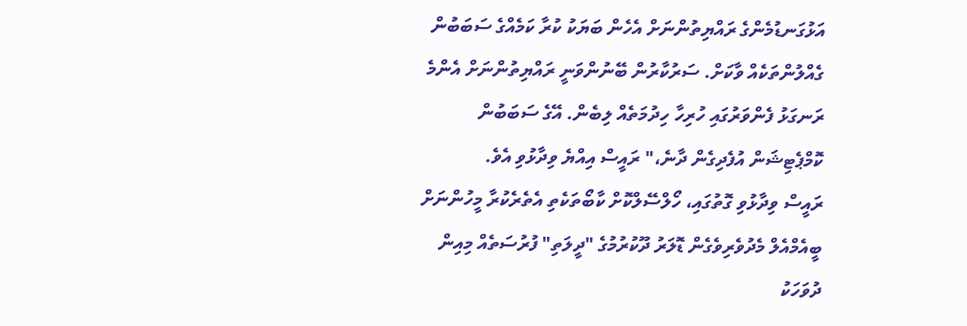އަޅުގަނޑުމެންގެ ރައްޔިތުންނަށް އެހެން ބަޔަކު ކުރާ ކަމެއްގެ ސަބަބުން ގެއްލުންތަކެއް ވާކަށް. ސަރުކާރުން ބޭނުންވަނީ ރައްޔިތުންނަށް އެންމެ ރަނގަޅު ފެންވަރުގައި ހުރިހާ ހިދުމަތެއް ލިބެން. އޭގެ ސަބަބުން ކޮމްޕެޓިޝަން އުފެދިގެން ދާނެ،" ރައީސް އިއްޔެ ވިދާޅުވި އެވެ.
ރައީސް ވިދާޅުވި ގޮތުގައި، ހޯލްސޭލްކޮށް ކާބޯތަކެތި އެތެރެކުރާ މީހުންނަށް ބީއެމްއެލް މެދުވެރިވެގެން ޑޮލަރު ދޫކުރުމުގެ "ދީލަތި" ފުރުސަތެއް މިއިން ދުވަހަކު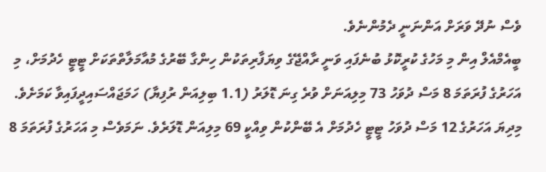ވެސް ނުދޭ ވަރަށް އަންނަނީ ދެމުންނެވެ.
ބީއެމްއެލް އިން މި މަހުގެ ކުރީކޮޅު ބުނެފައި ވަނީ ރާއްޖޭގެ ވިޔަފާރިތަކުން ހިންގާ ބޭރުގެ މުއާމަލާތްތަކަށް ޓީޓީ ހެދުމަށް، މި އަހަރުގެ ފުރަތަމަ 8 މަސް ދުވަހު 73 މިލިއަނަށް ވުރެ ގިނަ ޑޮލަރު (1.1 ބިލިއަން ރުފިޔާ) ހަމަޖައްސައިދީފައިވާ ކަމަށެވެ.
މިދިޔަ އަހަރުގެ 12 މަސް ދުވަހު ޓީޓީ ހެދުމަށް އެ ބޭންކުން ވިއްކީ 69 މިލިއަން ޑޮލަރެވެ. ނަމަވެސް މި އަހަރުގެ ފުރަތަމަ 8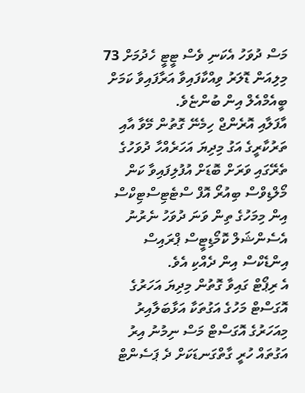މަސް ދުވަހު އެކަނި ވެސް ޓީޓީ ހެދުމަށް 73 މިލިއަން ޑޮލަރު ވިއްކާފައިވާ އަރާފައިވާ ކަމަށް ބީއެމްއެލް އިން ބުންޏެވެ.
އާފަލާއި އޮރެންޖް ހިމެނޭ ގޮތުން މޭވާ އާއި ތަރުކާރީގެ އަގު މިދިޔަ އަހަރެއްހާ ދުވަހުގެ ތެރޭގައި ވަރަށް ބޮޑަށް އުފުލިފައިވާ ކަން މޯލްޑިވްސް ބިއުރޯ އޮފް ސްޓެޓިސްޓިކްސް އިން މިމަހުގެ ތިން ވަނަ ދުވަހު ނެރުނު އެސެންޝަލް ކޮމޯޑިޓީސް ޕްރައިސް އިންޑެކްސް އިން ދެއްކި އެވެ.
އެ ރިޕޯޓް ގައިވާ ގޮތުން މިދިޔަ އަހަރުގެ އޮގަސްޓް މަހުގެ އަގުތަކާ އަޅާބަލާއިރު މިއަހަރުގެ އޮގަސްޓް މަސް ނިމުނު އިރު އަގުތައް ހުރީ ގާތްގަނޑަކަށް ދެ ޕަސެންޓް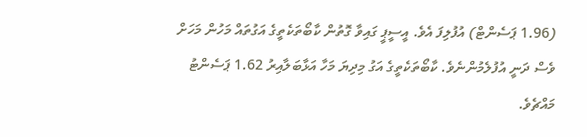(1.96 ޕަސެންޓް) އުފުލިފަ އެވެ. އީސީޕީ ގައިވާ ގޮތުން ކާބޯތަކެތީގެ އަގުތައް މަހުން މަހަށް ވެސް ދަނީ އުފުލެމުންނެވެ. ކާބޯތަކެތީގެ އަގު މިދިޔަ މަހާ އަޅާބަލާއިރު 1.62 ޕަސެންޓު މައްޗެވެ.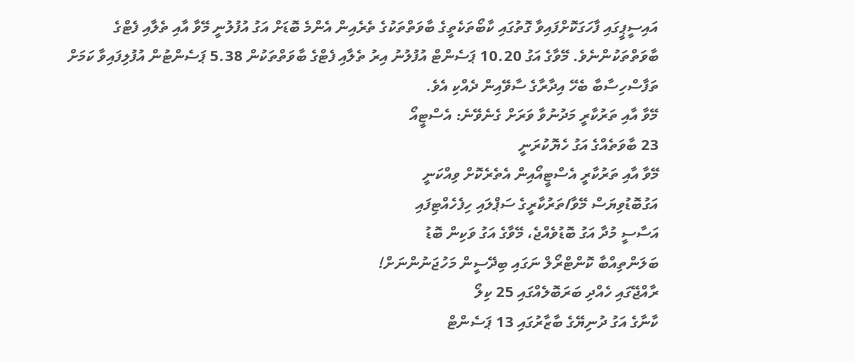އައިސީޕީގައި ފާހަގަކޮށްފައިވާ ގޮތުގައި ކާބޯތަކެތީގެ ބާވަތްތަކުގެ ތެރެއިން އެންމެ ބޮޑަށް އަގު އުފުލުނީ މޭވާ އާއި ތެލާއި ފެޓްގެ ބާވަތްތަކުންނެވެ. މޭވާގެ އަގު 10.20 ޕަސެންޓް އުފުލުނު އިރު ތެލާއި ފެޓްގެ ބާވަތްތަކުން 5.38 ޕަސެންޓުން އުފުލިފައިވާ ކަމަށް ތަފާސްހިސާބާ ބެހޭ އިދާރާގެ ސާވޭއިން ދެއްކި އެވެ.
މޭވާ އާއި ތަރުކާރީ މަދުނުވާ ވަރަށް ގެނެވޭނެ: އެސްޓީއޯ
23 ބާވަތެއްގެ އަގު ހެޔޮކުރަނީ
މޭވާ އާއި ތަރުކާރީ އެސްޓީއޯއިން އެތެރެކޮށް ވިއްކަނީ
އަގުބޮޑުވިޔަސް މޭވާ/ތަރުކާރީގެ ސަޕްލައި ހިފެހެއްޓިފައި
އަސާސީ މުދާ އަގު ބޮޑުވެއްޖެ، މޭވާގެ އަގު ވަކިން ބޮޑު
ބަލަންތިއްބާ ކޮންޓްރޯލް ނަގައި ބިދޭސީން މަހުޖަނުންނަށް!
ރާއްޖޭގައި ހެއްދި ބަރަބޮލެއްގައި 25 ކިލޯ
ކާނާގެ އަގު ދުނިޔޭގެ ބާޒާރުގައި 13 ޕަސެންޓް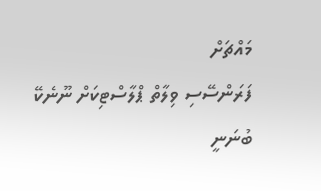މައްޗަށް
ފަރަންސޭސި ވިލާތް ޕްލާސްޓިކަށް ނޫނެކޭ ބުނަނީ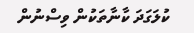ކުލަގަދަ ކާނާތަކުން ވިސްނުން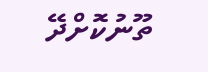ތޫނުކޮށްދޭ